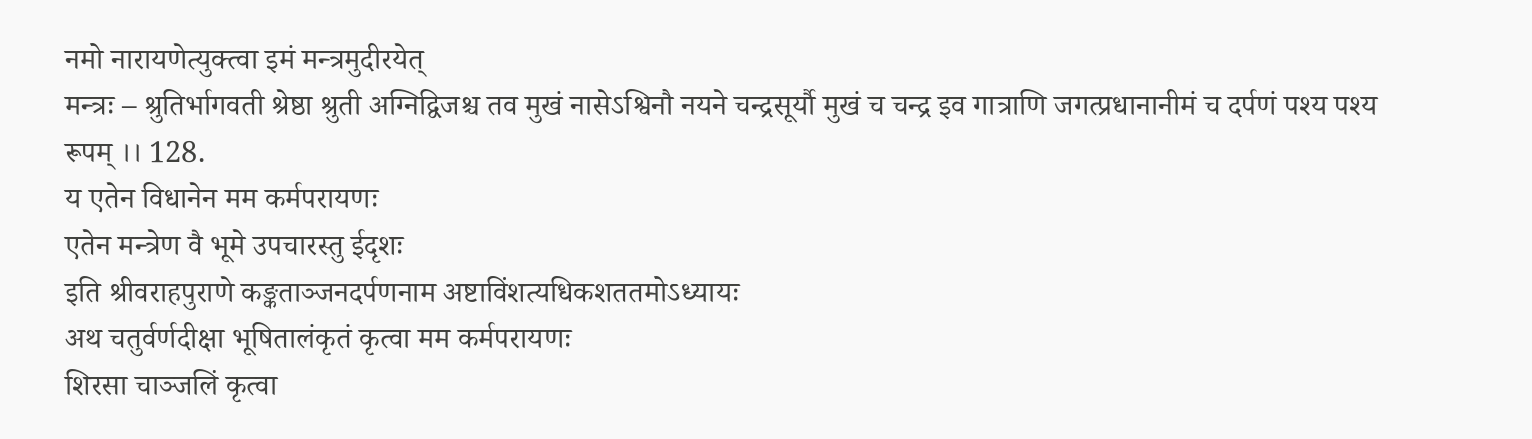नमो नारायणेत्युक्त्वा इमं मन्त्रमुदीरयेत्
मन्त्रः – श्रुतिर्भागवती श्रेष्ठा श्रुती अग्निद्विजश्च तव मुखं नासेऽश्विनौ नयने चन्द्रसूर्यौ मुखं च चन्द्र इव गात्राणि जगत्प्रधानानीमं च दर्पणं पश्य पश्य रूपम् ।। 128.
य एतेन विधानेन मम कर्मपरायणः
एतेन मन्त्रेण वै भूमे उपचारस्तु ईदृशः
इति श्रीवराहपुराणे कङ्कताञ्जनदर्पणनाम अष्टाविंशत्यधिकशततमोऽध्यायः
अथ चतुर्वर्णदीक्षा भूषितालंकृतं कृत्वा मम कर्मपरायणः
शिरसा चाञ्जलिं कृत्वा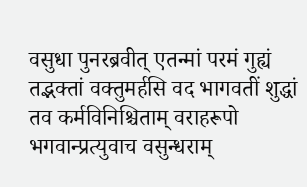वसुधा पुनरब्रवीत् एतन्मां परमं गुह्यं तद्भक्तां वक्तुमर्हसि वद भागवतीं शुद्धां तव कर्मविनिश्चिताम् वराहरूपो भगवान्प्रत्युवाच वसुन्धराम्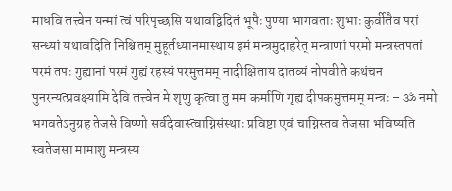माधवि तत्त्वेन यन्मां त्वं परिपृच्छसि यथावद्विदितं भूपैः पुण्या भागवताः शुभाः कुर्वीतैव परां सन्ध्यां यथावदिति निश्चितम् मुहूर्तध्यानमास्थाय इमं मन्त्रमुदाहरेत् मन्त्राणां परमो मन्त्रस्तपतां परमं तपः गुह्यानां परमं गुह्यं रहस्यं परमुत्तमम् नादीक्षिताय दातव्यं नोपवीते कथंचन पुनरन्यत्प्रवक्ष्यामि देवि तत्त्वेन मे शृणु कृत्वा तु मम कर्माणि गृह्य दीपकमुत्तमम् मन्त्रः – ॐ नमो भगवतेऽनुग्रह तेजसे विष्णो सर्वदेवास्त्वाग्निसंस्थाः प्रविष्टा एवं चाग्निस्तव तेजसा भविष्यति स्वतेजसा मामाशु मन्त्रस्य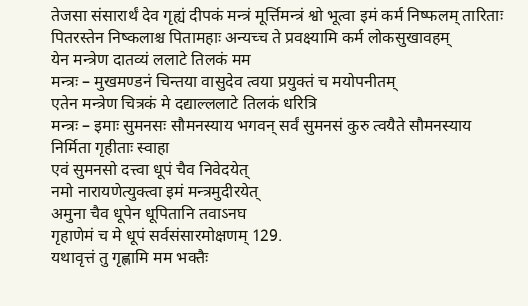तेजसा संसारार्थं देव गृह्यं दीपकं मन्त्रं मूर्त्तिमन्त्रं श्वो भूत्वा इमं कर्म निष्फलम् तारिताः पितरस्तेन निष्कलाश्च पितामहाः अन्यच्च ते प्रवक्ष्यामि कर्म लोकसुखावहम्
येन मन्त्रेण दातव्यं ललाटे तिलकं मम
मन्त्रः – मुखमण्डनं चिन्तया वासुदेव त्वया प्रयुक्तं च मयोपनीतम्
एतेन मन्त्रेण चित्रकं मे दद्याल्ललाटे तिलकं धरित्रि
मन्त्रः – इमाः सुमनसः सौमनस्याय भगवन् सर्वं सुमनसं कुरु त्वयैते सौमनस्याय निर्मिता गृहीताः स्वाहा
एवं सुमनसो दत्त्वा धूपं चैव निवेदयेत्
नमो नारायणेत्युक्त्वा इमं मन्त्रमुदीरयेत्
अमुना चैव धूपेन धूपितानि तवाऽनघ
गृहाणेमं च मे धूपं सर्वसंसारमोक्षणम् 129.
यथावृत्तं तु गृह्णामि मम भक्तैः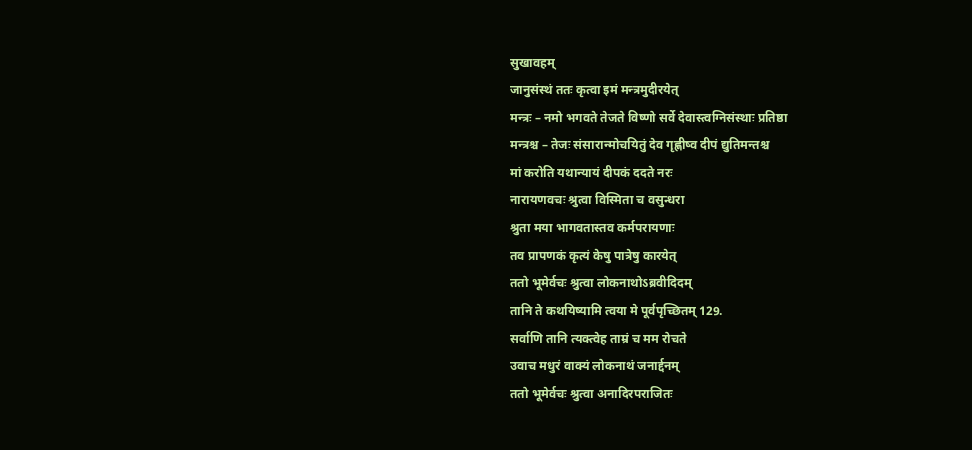सुखावहम्
जानुसंस्थं ततः कृत्वा इमं मन्त्रमुदीरयेत्
मन्त्रः – नमो भगवते तेजते विष्णो सर्वे देवास्त्वग्निसंस्थाः प्रतिष्ठा
मन्त्रश्च – तेजः संसारान्मोचयितुं देव गृह्णीष्व दीपं द्युतिमन्तश्च
मां करोति यथान्यायं दीपकं ददते नरः
नारायणवचः श्रुत्वा विस्मिता च वसुन्धरा
श्रुता मया भागवतास्तव कर्मपरायणाः
तव प्रापणकं कृत्यं केषु पात्रेषु कारयेत्
ततो भूमेर्वचः श्रुत्वा लोकनाथोऽब्रवीदिदम्
तानि ते कथयिष्यामि त्वया मे पूर्वपृच्छितम् 129.
सर्वाणि तानि त्यक्त्वेह ताम्रं च मम रोचते
उवाच मधुरं वाक्यं लोकनाथं जनार्द्दनम्
ततो भूमेर्वचः श्रुत्वा अनादिरपराजितः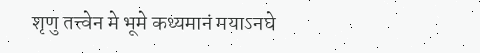शृणु तत्त्वेन मे भूमे कथ्यमानं मयाऽनघे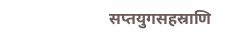सप्तयुगसहस्राणि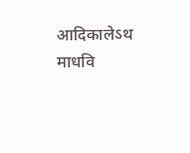आदिकालेऽथ माधवि